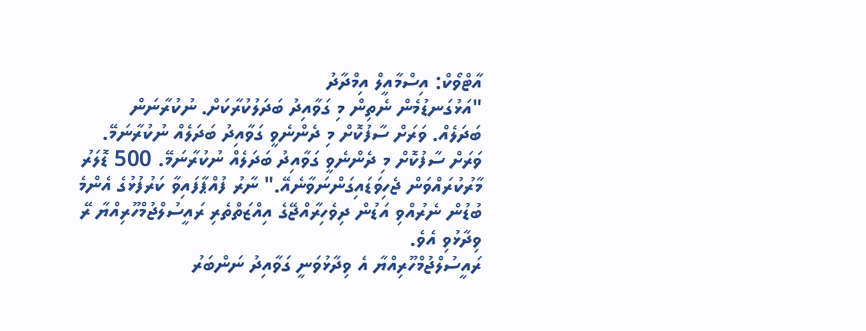އާޓްވޯކް: އިސްމާއީލް އިމްދާދު
"އަޅުގަނޑުމެން ނެތިން މި ގަވާއިދު ބަދަލުކުރާކަށް. ނުކުރާނަން ބަދަލެއް. ވަރަށް ސާފުކޮށް މި ދެންނެވީ ގަވާއިދު ބަދަލެއް ނުކުރާނަމޭ. ވަރަށް ސާފުކޮށް މި ދެންނެވީ ގަވާއިދު ބަދަލެއް ނުކުރާނަމޭ. 500 ޑޮލަރު މާރުކުރައްވަން ޖެހިވަޑައިގަންނަވާނެއޭ." ނާރު ފުއްޕާފައިވާ ކަރުފުޅުގެ އެންމެ ބުޑުން ނެރުއްވި އަޑުން ދިވެހިރާއްޖޭގެ އިއްޒަތްތެރި ރައީސުލްޖުމްހޫރިއްޔާ ރޭ ވިދާޅުވި އެވެ.
ރައީސުލްޖުމްހޫރިއްޔާ އެ ވިދާޅުވަނީ ގަވާއިދު ނަންބަރު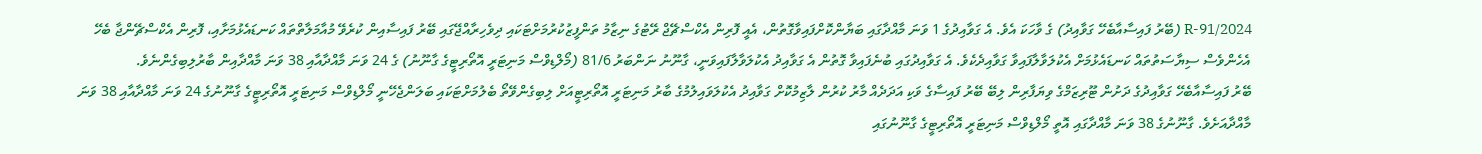2024/R-91 (ބޭރު ފައިސާއާބެހޭ ގަވާއިދު) ގެ ވާހަކަ އެވެ. އެ ގަވާއިދުގެ 1 ވަނަ މާއްދާގައި ބަޔާންކޮށްފައިވާގޮތުން، އެއީ ފޮރިން އެކްސްޗޭޖް ރޭޓުގެ ނިޒާމު ތަންފީޒުކުރުމަށްޓަކައި ދިވެހިރާއްޖޭގައި ބޭރު ފައިސާއިން ކުރެވޭ މުއާމަލާތްތައް ކަނޑައެޅުމަށާއި، ފޮރިން އެކްސްޗޭންޖާ ބެހޭ އެހެންވެސް ސިޔާސަތުތައް ކަނޑައެޅުމަށް އެކުލަވާލާފައިވާ ގަވާއިދެކެވެ. އެ ގަވާއިދުގައި ބުނެފައިވާ ގޮތުން އެ ގަވާއިދު އެކުލަވާލާފައިވަނީ، ގާނޫނު ނަންބަރު 81/6 (މޯލްޑިވްސް މަނިޓަރީ އޮތޯރިޓީގެ ގާނޫނު) ގެ 24 ވަނަ މާއްދާއާއި 38 ވަނަ މާއްދާއިން ބާރުލިބިގެންނެވެ.
ބޭރު ފައިސާއާބެހޭ ގަވާއިދުގެ ދަށުން ޓޫރިޒަމްގެ ވިޔަފާރިން ލިބޭ ބޭރު ފައިސާގެ ވަކި އަދަދެއް މާރު ކުރުން ލާޒިމުކޮށް ގަވާއިދު އެކުލަވައިލުމުގެ ބާރު މަނިޓަރީ އޮތޯރިޓީއަށް ލިބިގެންވޭތޯ ބެލުމަށްޓަކައި ބަލަންޖެހޭނީ މޯލްޑިވްސް މަނިޓަރީ އޮތޯރިޓީގެ ގާނޫނުގެ 24 ވަނަ މާއްދާއާއި 38 ވަނަ މާއްދާއަށެވެ. ގާނޫނުގެ 38 ވަނަ މާއްދާގައި އޮތީ މޯލްޑިވްސް މަނިޓަރީ އޮތޯރިޓީގެ ގާނޫނުގައި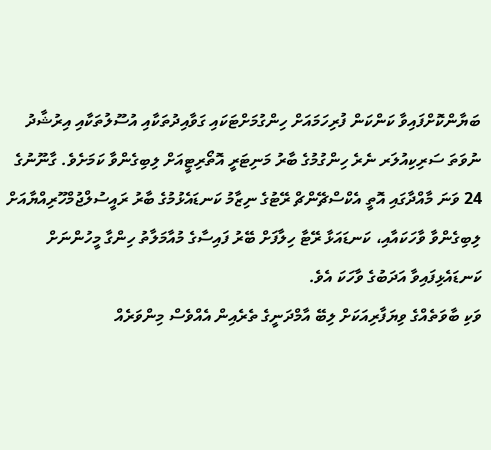ބަޔާންކޮށްފައިވާ ކަންކަން ފުރިހަމައަށް ހިންގުމަށްޓަކައި ގަވާއިދުތަކާއި އުސޫލުތަކާއި އިރުޝާދު ނުވަތަ ސަރިކިއުލަރ ނެރެ ހިންގުމުގެ ބާރު މަނިޓަރީ އޮތޯރިޓީއަށް ލިބިގެންވާ ކަމަށެވެ. ގާނޫނުގެ 24 ވަނަ މާއްދާގައި އޮތީ އެކްސްޗޭންޗް ރޭޓުގެ ނިޒާމު ކަނޑައެޅުމުގެ ބާރު ރައީސުލްޖުމްހޫރިއްޔާއަށް ލިބިގެންވާ ވާހަކައާއި، ކަނޑައަޅާ ރޭޓާ ހިލާފަށް ބޭރު ފައިސާގެ މުއާމަލާތު ހިންގާ މީހުންނަށް ކަނޑައެޅިފައިވާ އަދަބުގެ ވާހަކަ އެވެ.
ވަކި ބާވަތެއްގެ ވިޔަފާރިއަކަށް ލިބޭ އާމްދަނީގެ ތެރެއިން އެއްވެސް މިންވަރެއް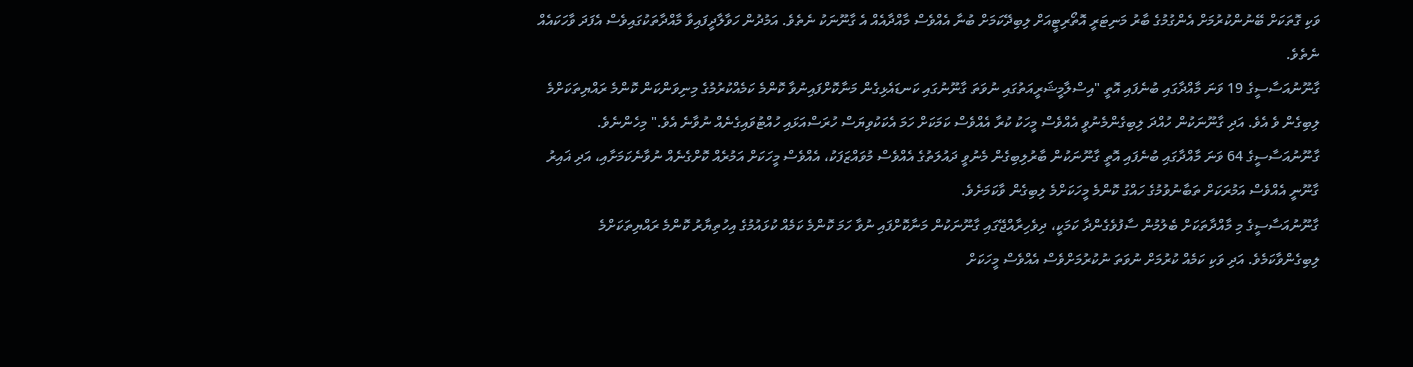ވަކި ގޮތަކަށް ބޭނުންކުރުމަށް އެންގުމުގެ ބާރު މަނިޓަރީ އޮތޯރިޓީއަށް ލިބިދޭކަމަށް ބުނާ އެއްވެސް މާއްދާއެއް އެ ގާނޫނަކު ނެތެވެ. އަމުދުން ހަވާލާދީފައިވާ މާއްދާތަކުގައިވެސް އެފަދަ ވާހަކައެއް ނެތެވެ.
ގާނޫނުއަސާސީގެ 19 ވަނަ މާއްދާގައި ބުނެފައި އޮތީ "އިސްލާމީޝަރީއަތުގައި ނުވަތަ ގާނޫނުގައި ކަނޑައެޅިގެން މަނާކޮށްފައިނުވާ ކޮންމެ ކަމެއްކުރުމުގެ މިނިވަންކަން ކޮންމެ ރައްޔިތަކަށްމެ ލިބިގެން ވެ އެވެ. އަދި ގާނޫނަކުން ހުއްދަ ލިބިގެންމެނުވީ އެއްވެސް މީހަކު ކުރާ އެއްވެސް ކަމަކަށް ހަމަ އެކަކުވިޔަސް ހުރަސްއަޅައި ހުއްޓުވައިގެނެއް ނުވާނެ އެވެ." މިހެންނެވެ. ގާނޫނުއަސާސީގެ 64 ވަނަ މާއްދާގައި ބުނެފައި އޮތީ ގާނޫނަކުން ބާރުލިބިގެން މެނުވީ ދައުލަތުގެ އެއްވެސް މުވައްޒަފަކު، އެއްވެސް މީހަކަށް އަމުރެއް ކޮށްގެނެއް ނުވާނެކަމަށާއި، އަދި ޣައިރު ގާނޫނީ އެއްވެސް އަމުރަކަށް ތަބާނުވުމުގެ ހައްގު ކޮންމެ މީހަކަށްމެ ލިބިގެން ވާކަމަށެވެ.
ގާނޫނުއަސާސީގެ މި މާއްދާތަކަށް ބެލުމުން ސާފުވެގެންދާ ކަމަކީ، ދިވެހިރާއްޖޭގައި ގާނޫނަކުން މަނާކޮށްފައި ނުވާ ހަމަ ކޮންމެ ކަމެއް ކުޅައުމުގެ އިހުތިޔާރު ކޮންމެ ރައްޔިތަކަށްމެ ލިބިގެންވާކަމެވެ. އަދި ވަކި ކަމެއް ކުރުމަށް ނުވަތަ ނުކުރުމަށްވެސް އެއްވެސް މީހަކަށް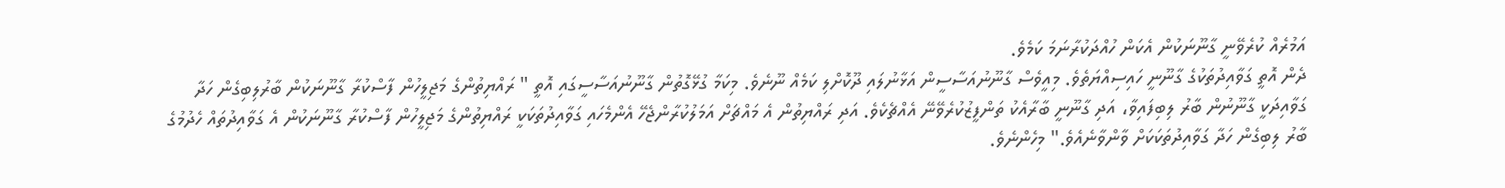އަމުރެއް ކުރެވޭނީ ގާނޫނަކުން އެކަން ހުއްދަކުރާނަމަ ކަމެވެ.
ދެން އޮތީ ގަވާއިދުތަކުގެ ގާނޫނީ ހައިސިއްޔަތެވެ. މިއީވެސް ގާނޫނުއަސާސީން އަޅާނުލައި ދޫކޮށްލި ކަމެއް ނޫނެވެ. މިކަމާ ގުޅޭގޮތުން ގާނޫނުއަސާސީގައި އޮތީ " ރައްޔިތުންގެ މަޖިލީހުން ފާސްކުރާ ގާނޫނަކުން ބާރުލިބިގެން ހަދާ ގަވާއިދަކީ ގާނޫނުން ބާރު ލިބިފައިވާ، އަދި ގާނޫނީ ބާރާއެކު ތަންފީޒުކުރެވޭނޭ އެއްޗެކެވެ. އަދި ރައްޔިތުން އެ މައްޗަށް އަމަލުކުރާންޖެހޭ އެންމެހައި ގަވާއިދުތަކަކީ ރައްޔިތުންގެ މަޖިލީހުން ފާސްކުރާ ގާނޫނަކުން އެ ގަވާއިދުތައް ހެދުމުގެ ބާރު ލިބިގެން ހަދާ ގަވާއިދުތަކަކަށް ވާންވާނެއެވެ." މިހެންނެވެ.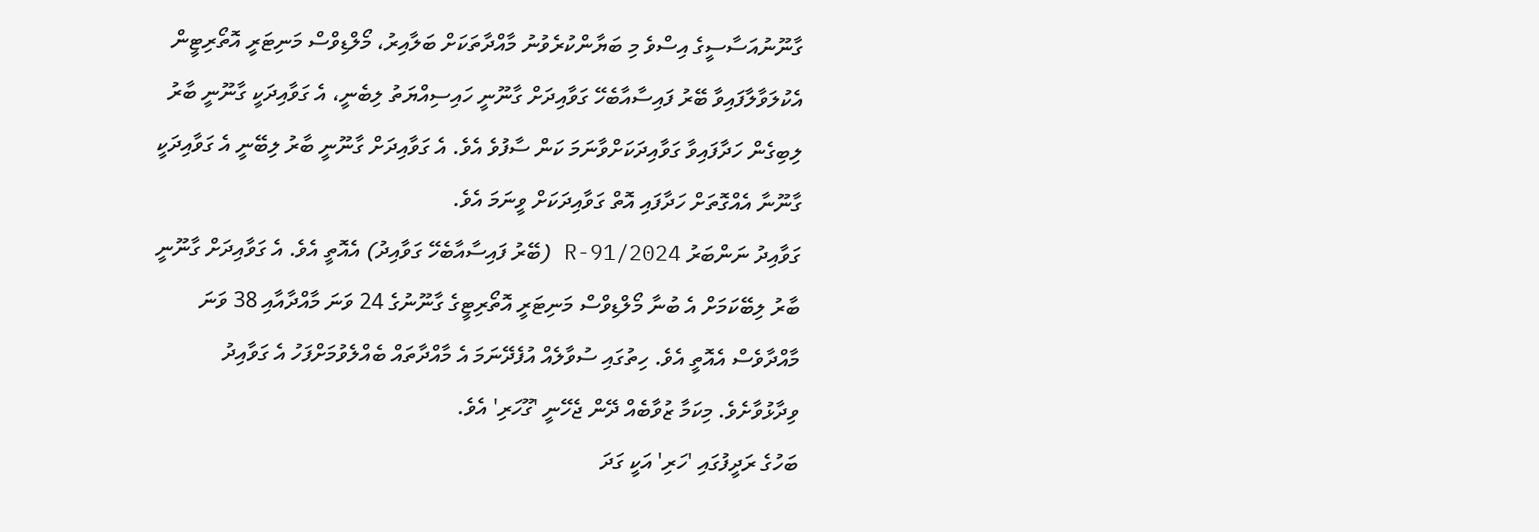ގާނޫނުއަސާސީގެ އިސްވެ މި ބަޔާންކުރެވުނު މާއްދާތަކަށް ބަލާއިރު، މޯލްޑިވްސް މަނިޓަރީ އޮތޯރިޓީން އެކުލަވާލާފައިވާ ބޭރު ފައިސާއާބެހޭ ގަވާއިދަށް ގާނޫނީ ހައިސިއްޔަތު ލިބެނީ، އެ ގަވާއިދަކީ ގާނޫނީ ބާރު ލިބިގެން ހަދާފައިވާ ގަވާއިދަކަށްވާނަމަ ކަން ސާފުވެ އެވެ. އެ ގަވާއިދަށް ގާނޫނީ ބާރު ލިބޭނީ އެ ގަވާއިދަކީ ގާނޫނާ އެއްގޮތަށް ހަދާފައި އޮތް ގަވާއިދަކަށް ވީނަމަ އެވެ.
ގަވާއިދު ނަންބަރު 2024/R-91 (ބޭރު ފައިސާއާބެހޭ ގަވާއިދު) އެއޮތީ އެވެ. އެ ގަވާއިދަށް ގާނޫނީ ބާރު ލިބޭކަމަށް އެ ބުނާ މޯލްޑިވްސް މަނިޓަރީ އޮތޯރިޓީގެ ގާނޫނުގެ 24 ވަނަ މާއްދާއާއި 38 ވަނަ މާއްދާވެސް އެއޮތީ އެވެ. ހިތުގައި ސުވާލެއް އުފެދޭނަމަ އެ މާއްދާތައް ބެއްލެވުމަށްފަހު އެ ގަވާއިދު ވިދާޅުވާށެވެ. މިކަމާ ޒުވާބެއް ދޭން ޖެހޭނީ 'ގޫހަރި' އެވެ.
ބަހުގެ ރަދީފުގައި 'ހަރި' އަކީ ގަދަ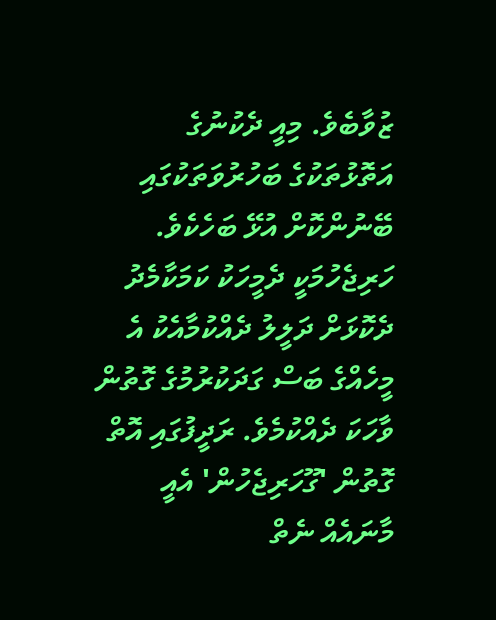ޒުވާބެވެ. މިއީ ދެކުނުގެ އަތޮޅުތަކުގެ ބަހުރުވަތަކުގައި ބޭނުންކޮށް އުޅޭ ބަހެކެވެ. ހަރިޖެހުމަކީ ދެމީހަކު ކަމަކާމެދު ދެކޮޅަށް ދަލީލު ދެއްކުމާއެކު އެ މީހެއްގެ ބަސް ގަދަކުރުމުގެ ގޮތުން ވާހަކަ ދެއްކުމެވެ. ރަދީފުގައި އޮތް ގޮތުން 'ގޫހަރިޖެހުން' އެއީ މާނައެއް ނެތް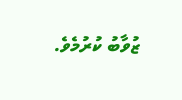ޒުވާބު ކުރުމެވެ.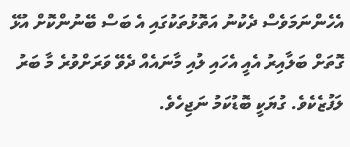އެހެންނަމަވެސް ދެކުނު އަތޮޅުތަކުގައި އެ ބަސް ބޭނުންކޮށް އުޅޭ ގޮތަށް ބަލާއިރު އެއީ އެހައި ލުއި މާނައެއް ދެވޭ ވަރަށްވުރެ މާ ބަރު ލަފުޒެކެވެ. ގުޔަކީ ބޮޑުކަމު ނަޖިހެވެ.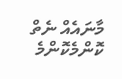މާނައެއް ނެތް ކޮންމެކޮންމެ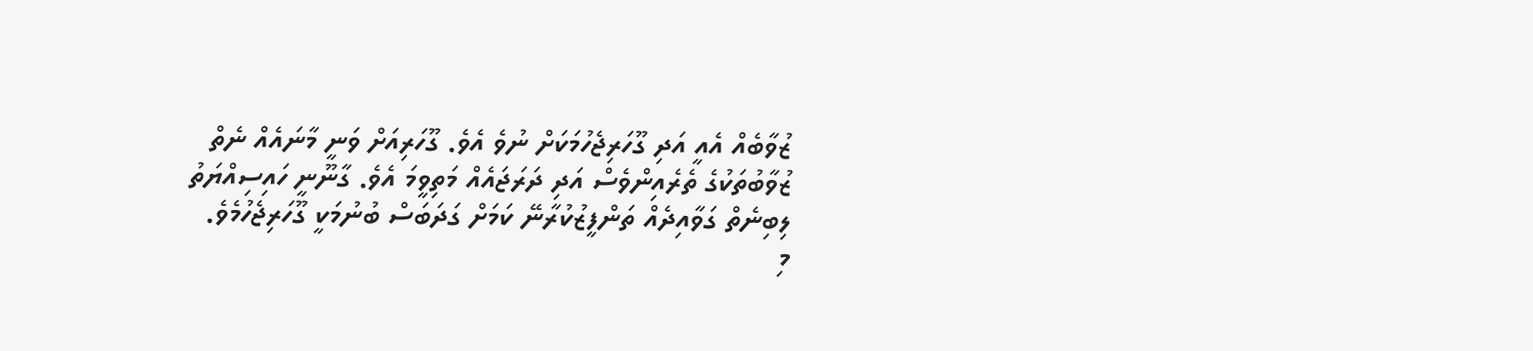ޒުވާބެއް އެއީ އަދި ގޫހަރިޖެހުމަކަށް ނުވެ އެވެ. ގޫހަރިއަށް ވަނީ މާނައެއް ނެތް ޒުވާބުތަކުގެ ތެރެއިންވެސް އަދި ދަރަޖައެއް މަތިވީމަ އެވެ. ގާނޫނީ ހައިސިއްޔަތު ލިބިނެތް ގަވާއިދެއް ތަންފީޒުކުރާނޭ ކަމަށް ގަދަބަސް ބުނުމަކީ ގޫހަރިޖެހުމެވެ.
މި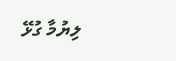ލިޔުމާ ގުޅޭ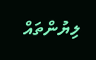ލިޔުންތައް